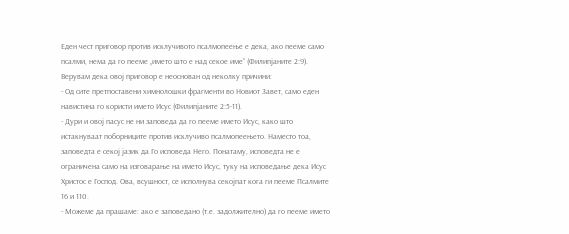Еден чест приговор против исклучивото псалмопеење е дека, ако пееме само псалми, нема да го пееме „името што е над секое име“ (Филипјаните 2:9).
Верувам дека овој приговор е неоснован од неколку причини:
- Од сите претпоставени химнолошки фрагменти во Новиот Завет, само еден навистина го користи името Исус (Филипјаните 2:5-11).
- Дури и овој пасус не ни заповеда да го пееме името Исус, како што истакнуваат поборниците против исклучиво псалмопеењето. Наместо тоа, заповедта е секој јазик да Го исповеда Него. Понатаму, исповедта не е ограничена само на изговарање на името Исус, туку на исповедање дека Исус Христос е Господ. Ова, всушност, се исполнува секојпат кога ги пееме Псалмите 16 и 110.
- Можеме да прашаме: ако е заповедано (т.е. задолжително) да го пееме името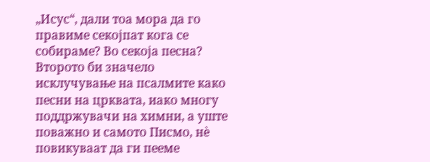„Исус“, дали тоа мора да го правиме секојпат кога се собираме? Во секоја песна? Второто би значело исклучување на псалмите како песни на црквата, иако многу поддржувачи на химни, а уште поважно и самото Писмо, нè повикуваат да ги пееме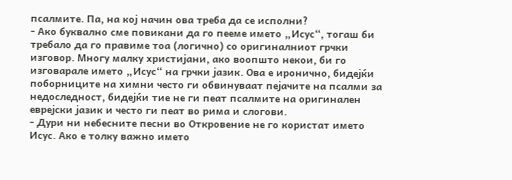псалмите. Па, на кој начин ова треба да се исполни?
- Ако буквално сме повикани да го пееме името „Исус“, тогаш би требало да го правиме тоа (логично) со оригиналниот грчки изговор. Многу малку христијани, ако воопшто некои, би го изговарале името „Исус“ на грчки јазик. Ова е иронично, бидејќи поборниците на химни често ги обвинуваат пејачите на псалми за недоследност, бидејќи тие не ги пеат псалмите на оригинален еврејски јазик и често ги пеат во рима и слогови.
- Дури ни небесните песни во Откровение не го користат името Исус. Ако е толку важно името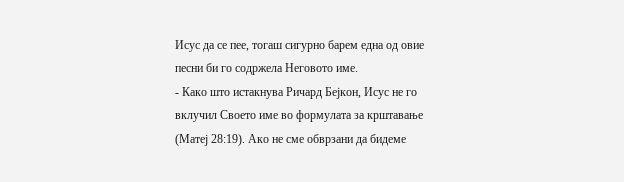Исус да се пее, тогаш сигурно барем една од овие песни би го содржела Неговото име.
- Како што истакнува Ричард Бејкон, Исус не го вклучил Своето име во формулата за крштавање (Матеј 28:19). Ако не сме обврзани да бидеме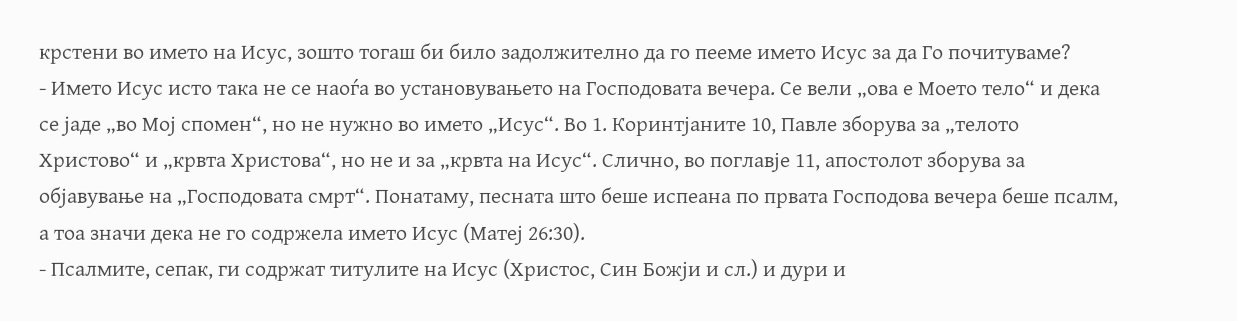крстени во името на Исус, зошто тогаш би било задолжително да го пееме името Исус за да Го почитуваме?
- Името Исус исто така не се наоѓа во установувањето на Господовата вечера. Се вели „ова е Моето тело“ и дека се јаде „во Мој спомен“, но не нужно во името „Исус“. Во 1. Коринтјаните 10, Павле зборува за „телото Христово“ и „крвта Христова“, но не и за „крвта на Исус“. Слично, во поглавје 11, апостолот зборува за објавување на „Господовата смрт“. Понатаму, песната што беше испеана по првата Господова вечера беше псалм, а тоа значи дека не го содржела името Исус (Матеј 26:30).
- Псалмите, сепак, ги содржат титулите на Исус (Христос, Син Божји и сл.) и дури и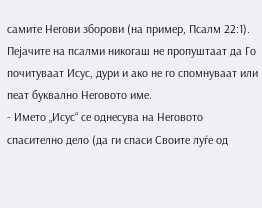самите Негови зборови (на пример, Псалм 22:1). Пејачите на псалми никогаш не пропуштаат да Го почитуваат Исус, дури и ако не го спомнуваат или пеат буквално Неговото име.
- Името „Исус“ се однесува на Неговото спасително дело (да ги спаси Своите луѓе од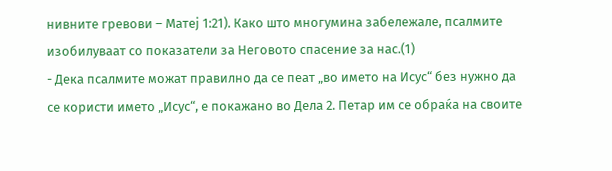нивните гревови – Матеј 1:21). Како што многумина забележале, псалмите изобилуваат со показатели за Неговото спасение за нас.(1)
- Дека псалмите можат правилно да се пеат „во името на Исус“ без нужно да се користи името „Исус“, е покажано во Дела 2. Петар им се обраќа на своите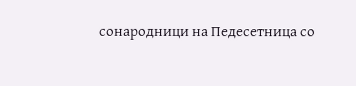сонародници на Педесетница со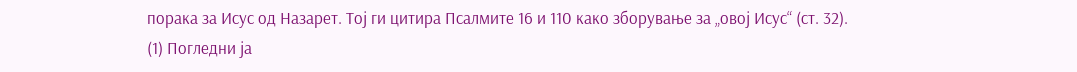порака за Исус од Назарет. Тој ги цитира Псалмите 16 и 110 како зборување за „овој Исус“ (ст. 32).
(1) Погледни ја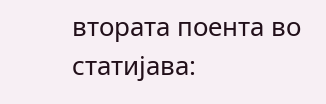втората поента во статијава: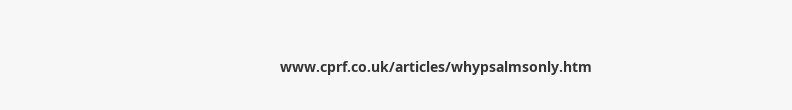www.cprf.co.uk/articles/whypsalmsonly.htm